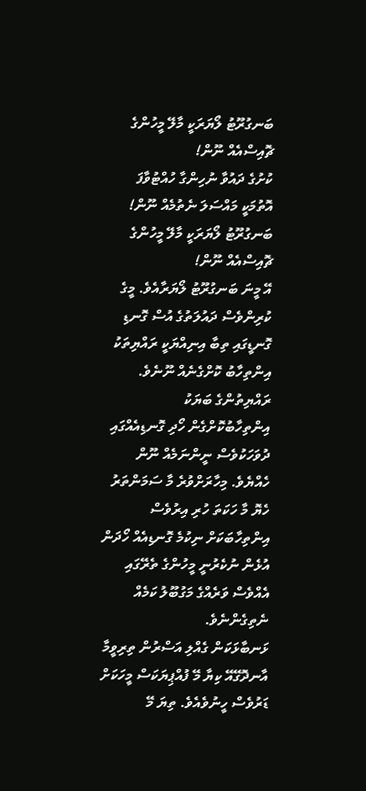ބަނގުރޫޓު ލޯޔަރަކީ މާލޭ މީހުންގެ ޗޮއިސްއެއް ނޫން!
ކުށުގެ ދައުވާ ނުހިންގާ ހުއްޓުވާފަ އޮތުމަކީ މައްސަލަ ނެތުމެއް ނޫން!
ބަނގުރޫޓު ލޯޔަރަކީ މާލޭ މީހުންގެ ޗޮއިސްއެއް ނޫން!
އޭ މީނަ ބަނގުރޫޓު ލޯޔަރާއެވެ. މީގެ ކުރިންވެސް ދައުލަތުގެ އުސް ގޮނޑި ގޮނޑީގައި ތިބާ އިނިއްޔަކީ ރައްޔިތަކު އިންތިހާބު ކޮށްގެނެއް ނޫނެވެ. ރައްޔިތުންގެ ބަޔަކު އިންތިހާބުކޮށްގެން ހޯދި ގޮނޑިއެއްގައި ދުވަހަކުވެސް ނީންނަމެއް ނޫން ހެއްޔެވެ. މިހާރަށްވުރެ މާ ސަމަންތަރު ހެޔޮ މާ ހަކަތަ ހުރި އިރުވެސް އިންތިހާބަކަށް ނިކުމެ ގޮނޑިއެއް ހޯދަން އުޅެން ނުކެރުނީ މީހުންގެ ތެރޭގައި އެއްވެސް ވަރެއްގެ މަގުބޫލު ކަމެއް ނެތިގެންނެވެ.
ޅަނބާޅަކަން ގެއްލި އަސްރުން ތިރިވީމާ އާނދޮގޭއޭ ކިޔާ މޭ ފުއްޕިޔަކަސް މީހަކަށް ޑަރުވެސް ހީނުވެއެވެ. ތިޔަ މޭ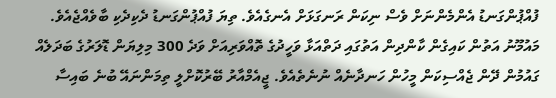ފުއްޕުންގަނޑު އެންމެންނަށް ވެސް ނިކަން ރަނގަޅަށް އެނގެއެވެ. ތިޔަ ފުއްޕުންގަނޑު ދެކިދެކި ބާވެއްޖެއެވެ.
މައުމޫނު އަތުން ކައިގެން ކާންދިން އަތުގައި ދަތްއަޅާ ވަހީދުގެ ތޮއްވަރިއަށް ވަދެ 300 މިލިޔަން ޑޮލަރުގެ ބަދަލެއް ގައުމުން ދޭން ޖެއްސިކަން މީހުން ހަނދާނެއް ނުނެތެއެވެ. ޖީއެމްއާރު ބޭރުކޮށްލީ ތިމަންނައޭ ބުނެ ބައިސާ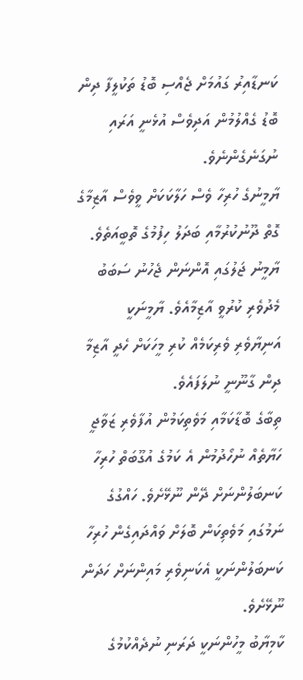ކަނޑާއިރު ގައުމަށް ޖެއްސި ބޮޑު ތަކުލީފާ ދިން ބޮޑު ގެއްލުމުން އަދިވެސް އުޅެނީ އަރައި ނުގަނެގެންނެވެ.
ޔާމީނުގެ ހުރިހާ ވެސް ހަލާކަކަށް ވީވެސް އާޒިމާގެ ގޮތް ދޫނުކުރުމާއި ބަދަލު ހިފުމުގެ ތޮބީއަތެވެ. ޔާމީނު ޖަލުގައި އޮންނަން ޖެހުނު ސަބަބު މެދުވެރި ކުރުވީ އާޒިމާއެވެ. ޔާމީނަކީ އަނިޔާވެރި ވެރިކަމެއް ކުރި މީހަކަށް ހެދީ އާޒިމާ ދިން ގާނޫނީ ނުލަފައެވެ.
ތިބާގެ ބޮޑާކަމާއި މަވެތިކަމުން އުފާވެރި ޒަވާޖީ ހަޔާތެއް ނުހޯދުމުން އެ ކަމުގެ އުގޫބަތް ހުރިހާ ކަނބަލުންނަށް ދޭން ނޫޅޭށެވެ. ހައްގުގެ ނަމުގައި މަވެތިކަން ބޮލަށް ވައްދައިގެން ހުރިހާ ކަނބަލުންނަކީ އެކަނިވެރި މައިންނަށް ހަދަން ނޫޅޭށެވެ.
ކާމިޔާބު މީހުންނަކީ ދަރަނި ނުދެއްކުމުގެ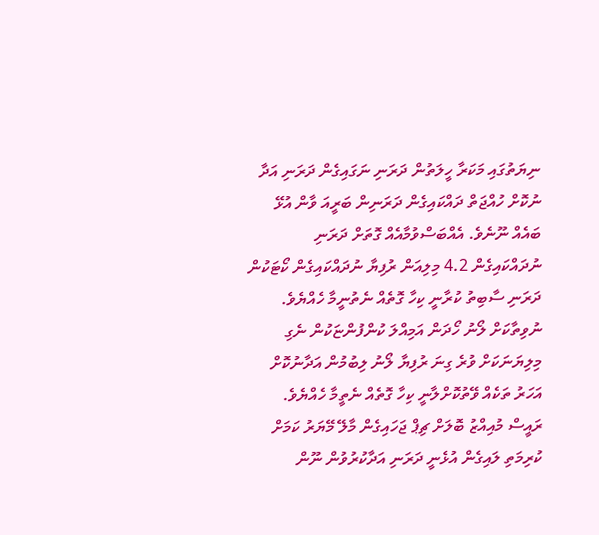ނިޔަތުގައި މަކަރާ ހީލަތުން ދަރަނި ނަގައިގެން ދަރަނި އަދާ ނުކޮށް ހުއްޖަތް ދައްކައިގެން ދަރަނިން ބަރީއަ ވާން އުޅޭ ބައެއް ނޫނެވެ. އެއްބަސްވުމާއެއް ގޮތަށް ދަރަނި ނުދައްކައިގެން 4.2 މިލިއަން ރުފިޔާ ނުދައްކައިގެން ކޯޓަކުން ދަރަނި ސާބިތު ކުރާނީ ކިހާ ގޮތެއް ނެތުނީމާ ހެއްޔެވެ. ނުވިތާކަށް ލޯނު ހޯދަން އަމިއްލަ ކުންފުންޏަކުން ނެގި މިލިޔަނަކަށް ވުރެ ގިނަ ރުފިޔާ ލޯނު ލިބުމުން އަދާނުކޮށް އަހަރު ތަކެއް ވޭތުކޮށްލާނީ ކިހާ ގޮތެއް ނެތީމާ ހެއްޔެވެ.
ރައީސް މުއިއްޒު ބޮލަށް ޗިޕް ޖަހައިގެން މާލޭ މޭޔަރު ކަމަށް ކުރިމަތި ލައިގެން އުޅެނީ ދަރަނި އަދާކުރުވުން ނޫން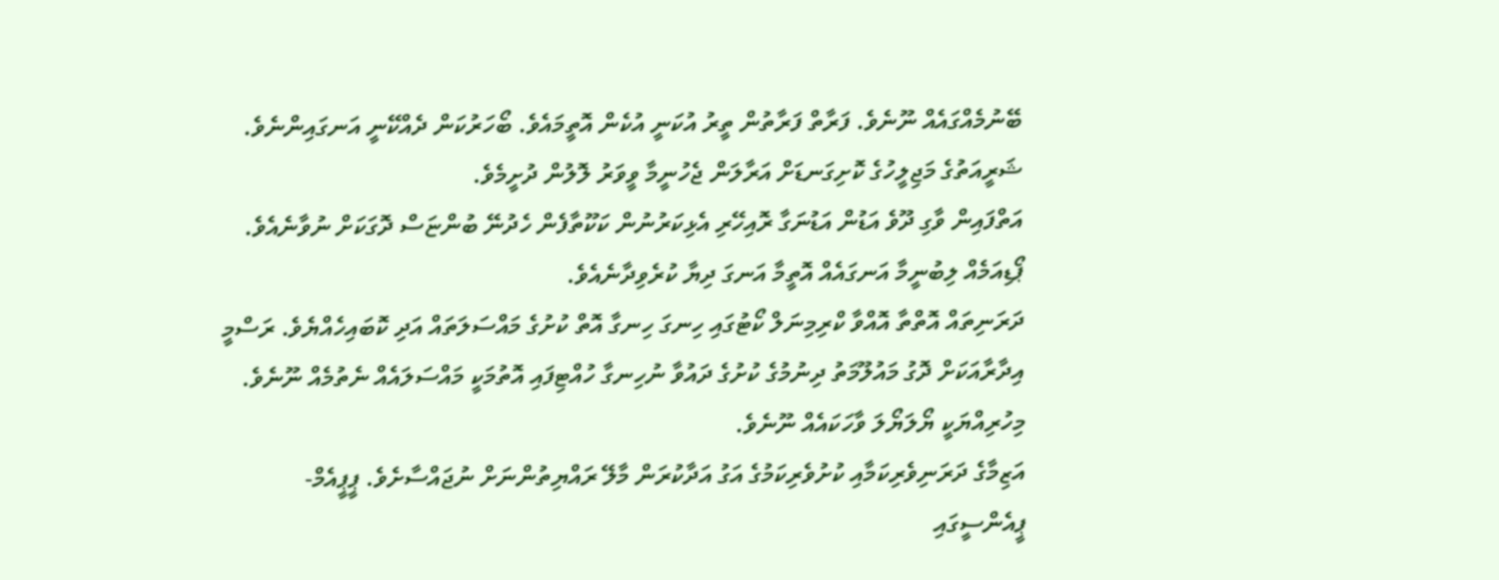ބޭނުމެއްގައެއް ނޫނެވެ. ފަރާތް ފަރާތުން ތީރު އުކަނީ އުކެން އޮތީމައެވެ. ބޯހަރުކަން ދެއްކޭނީ އަނގައިންނެވެ. ޝަރީއަތުގެ މަޖިލީހުގެ ކޮށިގަނޑަށް އަރާލަން ޖެހުނީމާ ވީވަރު ލޮލުން ދުށީމެވެ.
އަތްފައިން ވާގި ދޫވެ އަޑުން އަޑުނަގާ ރޮއިހޭރި އެޅިކަރުނުން ކަކޫތާފެން ހެދުނޭ ބުންޏަސް ދޮގަކަށް ނުވާނެއެވެ. ޕޯޑިއަމެއް ލިބުނީމާ އަނގައެއް އޮތީމާ އަނގަ ދިޔާ ކުރެވިދާނެއެވެ.
ދަރަނިތައް އޮތްތާ އޮއްވާ ކްރިމިނަލް ކޯޓުގައި ހިނގަ ހިނގާ އޮތް ކުށުގެ މައްސަލަތައް އަދި ކޮބައިހެއްޔެވެ. ރަސްމީ އިދާރާއަކަށް ދޮގު މައުލޫމަތު ދިނުމުގެ ކުށުގެ ދައުވާ ނުހިނގާ ހުއްޓިފައި އޮތުމަކީ މައްސަލައެއް ނެތުމެއް ނޫނެވެ. މިހުރިއްޔަކީ ޔޯލަޔޯލަ ވާހަކައެއް ނޫނެވެ.
އަޒިމާގެ ދަރަނިވެރިކަމާއި ކުށުވެރިކަމުގެ އަގު އަދާކުރަން މާލޭ ރައްޔިތުންނަށް ނުޖައްސާށެވެ. ޕީޕީއެމް-ޕީއެންސީގައި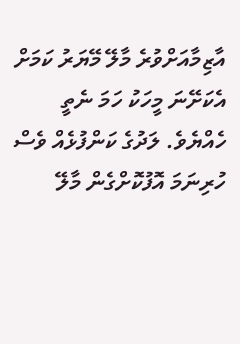އާޒިމާއަށްވުރެ މާލޭ މޭޔަރު ކަމަށް އެކަށޭނަ މީހަކު ހަމަ ނެތީ ހެއްޔެވެ. ލަދުގެ ކަންފުޅެއް ވެސް ހުރިނަމަ އޮފުކޮށްގެން މާލޭ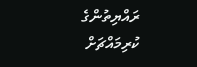ރައްޔިތުންގެ ކުރިމައްޗަށް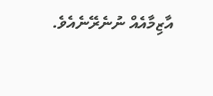އާޒިމާއެއް ނުނެރޭނެއެވެ.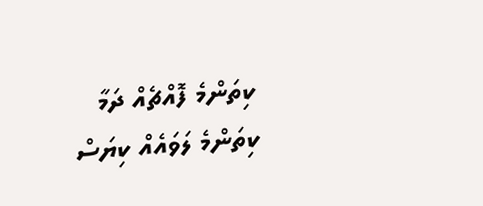ކިތަންމެ ފޮއްޗެއް ދަމާ ކިތަންމެ ލަވައެއް ކިޔަސް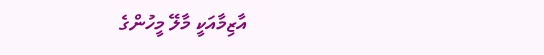އާޒިމާއަކީ މާލޭ މީހުންގެ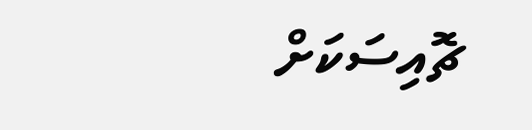ޗޮއިސަކަށް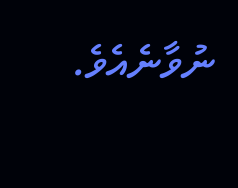ނުވާނެއެވެ.